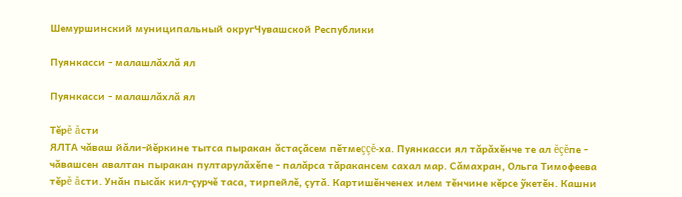Шемуршинский муниципальный округЧувашской Республики

Пуянкасси - малашлăхлă ял

Пуянкасси - малашлăхлă ял

Тĕрĕ ăсти
ЯЛТА чăваш йăли-йĕркине тытса пыракан ăстаçăсем пĕтмеççĕ-ха. Пуянкасси ял тăрăхĕнче те ал ĕçĕпе - чăвашсен авалтан пыракан пултарулăхĕпе - палăрса тăракансем сахал мар. Сăмахран, Ольга Тимофеева тĕрĕ ăсти. Унăн пысăк кил-çурчĕ таса, тирпейлĕ, çутă. Картишĕнченех илем тĕнчине кĕрсе ỹкетĕн. Кашни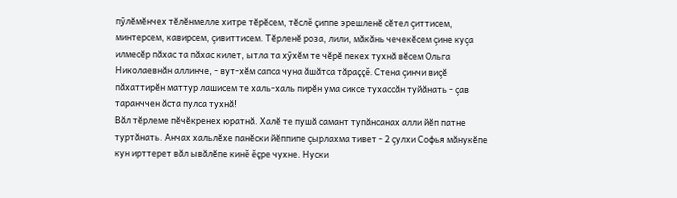пỹлĕмĕнчех тĕлĕнмелле хитре тĕрĕсем, тĕслĕ çиппе эрешленĕ сĕтел çиттисем, минтерсем, кавирсем, çивиттисем. Тĕрленĕ роза, лили, мăкăнь чечекĕсем çине куçа илмесĕр пăхас та пăхас килет, ытла та хỹхĕм те чĕрĕ пекех тухнă вĕсем Ольга Николаевнăн аллинче, - вут-хĕм сапса чуна ăшăтса тăраççĕ. Стена çинчи виçĕ пăхаттирĕн маттур лашисем те халь-халь пирĕн ума сиксе тухассăн туйăнать - çав таранччен ăста пулса тухнă!
Вăл тĕрлеме пĕчĕкренех юратнă. Халĕ те пушă самант тупăнсанах алли йĕп патне туртăнать. Анчах хальлĕхе панĕски йĕппипе çырлахма тивет - 2 çулхи Софья мăнукĕпе кун ирттерет вăл ывăлĕпе кинĕ ĕçре чухне. Нуски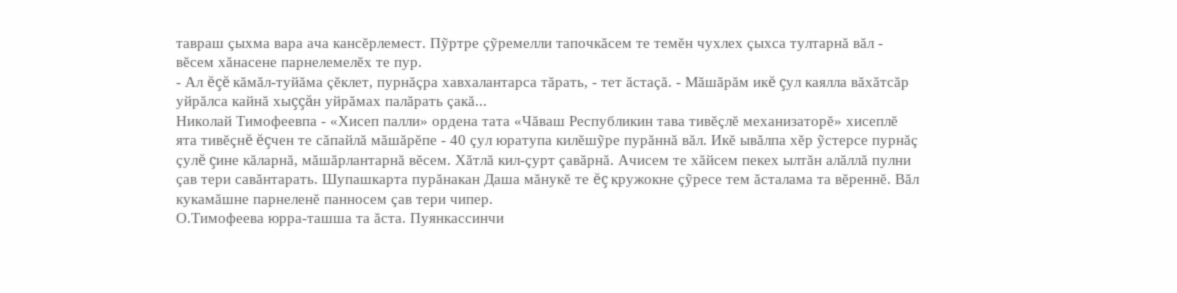тавраш çыхма вара ача кансĕрлемест. Пỹртре çỹремелли тапочкăсем те темĕн чухлех çыхса тултарнă вăл - вĕсем хăнасене парнелемелĕх те пур.
- Ал ĕçĕ кăмăл-туйăма çĕклет, пурнăçра хавхалантарса тăрать, - тет ăстаçă. - Мăшăрăм икĕ çул каялла вăхăтсăр уйрăлса кайнă хыççăн уйрăмах палăрать çакă...
Николай Тимофеевпа - «Хисеп палли» ордена тата «Чăваш Республикин тава тивĕçлĕ механизаторĕ» хисеплĕ ята тивĕçнĕ ĕçчен те сăпайлă мăшăрĕпе - 40 çул юратупа килĕшỹре пурăннă вăл. Икĕ ывăлпа хĕр ỹстерсе пурнăç çулĕ çине кăларнă, мăшăрлантарнă вĕсем. Хăтлă кил-çурт çавăрнă. Ачисем те хăйсем пекех ылтăн алăллă пулни çав тери савăнтарать. Шупашкарта пурăнакан Даша мăнукĕ те ĕç кружокне çỹресе тем ăсталама та вĕреннĕ. Вăл кукамăшне парнеленĕ панносем çав тери чипер.
О.Тимофеева юрра-ташша та ăста. Пуянкассинчи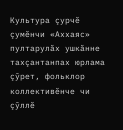Культура çурчĕ çумĕнчи «Аххаяс» пултарулăх ушкăнне тахçантанпах юрлама çỹрет, фольклор коллективĕнче чи çỹллĕ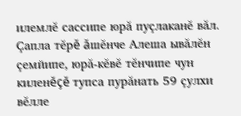илемлĕ сассипе юрă пуçлаканĕ вăл.
Çапла тĕрĕ ăшĕнче Алеша ывăлĕн çемйипе, юрă-кĕвĕ тĕнчипе чун киленĕçĕ тупса пурăнать 59 çулхи вĕлле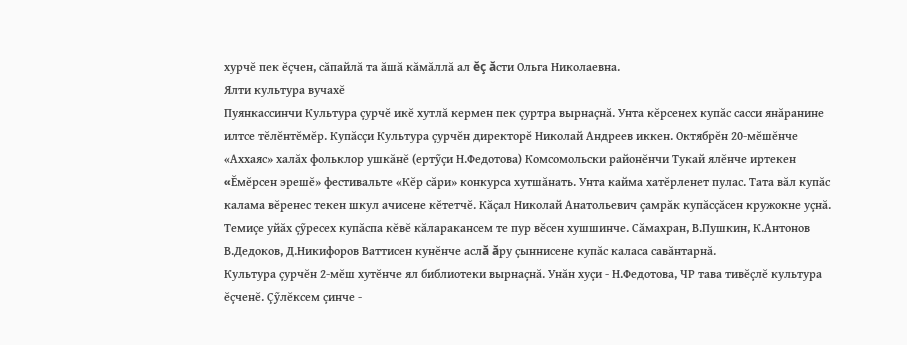хурчĕ пек ĕçчен, сăпайлă та ăшă кăмăллă ал ĕç ăсти Ольга Николаевна.
Ялти культура вучахĕ
Пуянкассинчи Культура çурчĕ икĕ хутлă кермен пек çуртра вырнаçнă. Унта кĕрсенех купăс сасси янăранине илтсе тĕлĕнтĕмĕр. Купăсçи Культура çурчĕн директорĕ Николай Андреев иккен. Октябрĕн 20-мĕшĕнче «Аххаяс» халăх фольклор ушкăнĕ (ертỹçи Н.Федотова) Комсомольски районĕнчи Тукай ялĕнче иртекен «Ĕмĕрсен эрешĕ» фестивальте «Кĕр сăри» конкурса хутшăнать. Унта кайма хатĕрленет пулас. Тата вăл купăс калама вĕренес текен шкул ачисене кĕтетчĕ. Кăçал Николай Анатольевич çамрăк купăсçăсен кружокне уçнă. Темиçе уйăх çỹресех купăспа кĕвĕ кăларакансем те пур вĕсен хушшинче. Сăмахран, В.Пушкин, К.Антонов В.Дедоков, Д.Никифоров Ваттисен кунĕнче аслă ăру çыннисене купăс каласа савăнтарнă.
Культура çурчĕн 2-мĕш хутĕнче ял библиотеки вырнаçнă. Унăн хуçи - Н.Федотова, ЧР тава тивĕçлĕ культура ĕçченĕ. Çỹлĕксем çинче -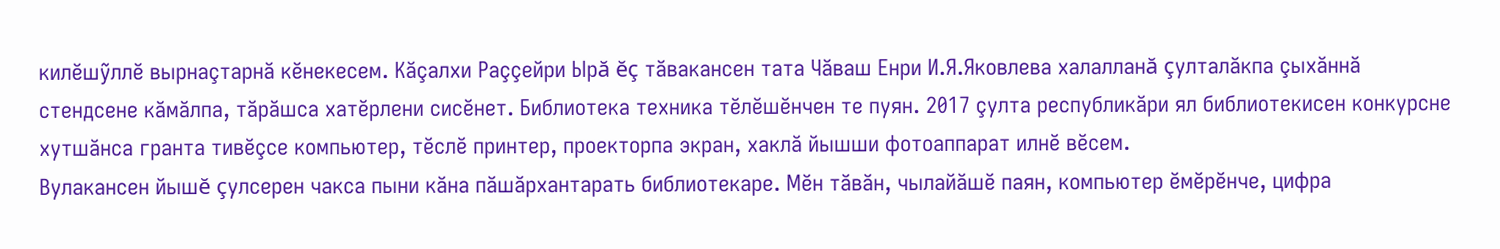килĕшỹллĕ вырнаçтарнă кĕнекесем. Кăçалхи Раççейри Ырă ĕç тăвакансен тата Чăваш Енри И.Я.Яковлева халалланă çулталăкпа çыхăннă стендсене кăмăлпа, тăрăшса хатĕрлени сисĕнет. Библиотека техника тĕлĕшĕнчен те пуян. 2017 çулта республикăри ял библиотекисен конкурсне хутшăнса гранта тивĕçсе компьютер, тĕслĕ принтер, проекторпа экран, хаклă йышши фотоаппарат илнĕ вĕсем.
Вулакансен йышĕ çулсерен чакса пыни кăна пăшăрхантарать библиотекаре. Мĕн тăвăн, чылайăшĕ паян, компьютер ĕмĕрĕнче, цифра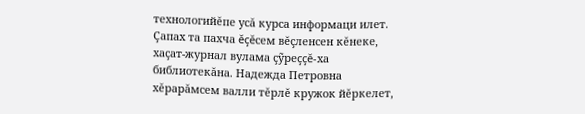технологийĕпе усă курса информаци илет. Çапах та пахча ĕçĕсем вĕçленсен кĕнеке, хаçат-журнал вулама çỹреççĕ-ха библиотекăна. Надежда Петровна хĕрарăмсем валли тĕрлĕ кружок йĕркелет,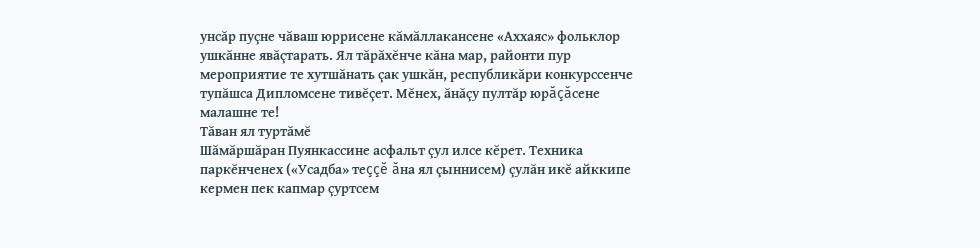унсăр пуçне чăваш юррисене кăмăллакансене «Аххаяс» фольклор ушкăнне явăçтарать. Ял тăрăхĕнче кăна мар, районти пур мероприятие те хутшăнать çак ушкăн, республикăри конкурссенче тупăшса Дипломсене тивĕçет. Мĕнех, ăнăçу пултăр юрăçăсене малашне те!
Тăван ял туртăмĕ
Шăмăршăран Пуянкассине асфальт çул илсе кĕрет. Техника паркĕнченех («Усадба» теççĕ ăна ял çыннисем) çулăн икĕ айккипе кермен пек капмар çуртсем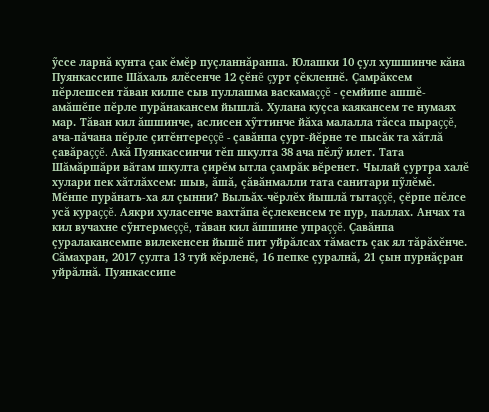ỹссе ларнă кунта çак ĕмĕр пуçланнăранпа. Юлашки 10 çул хушшинче кăна Пуянкассипе Шăхаль ялĕсенче 12 çĕнĕ çурт çĕкленнĕ. Çамрăксем пĕрлешсен тăван килпе сыв пуллашма васкамаççĕ - çемйипе ашшĕ-амăшĕпе пĕрле пурăнакансем йышлă. Хулана куçса каякансем те нумаях мар. Тăван кил ăшшинче, аслисен хỹттинче йăха малалла тăсса пыраççĕ, ача-пăчана пĕрле çитĕнтереççĕ - çавăнпа çурт-йĕрне те пысăк та хăтлă çавăраççĕ. Акă Пуянкассинчи тĕп шкулта 38 ача пĕлỹ илет. Тата Шăмăршăри вăтам шкулта çирĕм ытла çамрăк вĕренет. Чылай çуртра халĕ хулари пек хăтлăхсем: шыв, ăшă, çăвăнмалли тата санитари пỹлĕмĕ.
Мĕнпе пурăнать-ха ял çынни? Выльăх-чĕрлĕх йышлă тытаççĕ, çĕрпе пĕлсе усă кураççĕ. Аякри хуласенче вахтăпа ĕçлекенсем те пур, паллах. Анчах та кил вучахне сỹнтермеççĕ, тăван кил ăшшине упраççĕ. Çавăнпа çуралакансемпе вилекенсен йышĕ пит уйрăлсах тăмасть çак ял тăрăхĕнче. Сăмахран, 2017 çулта 13 туй кĕрленĕ, 16 пепке çуралнă, 21 çын пурнăçран уйрăлнă. Пуянкассипе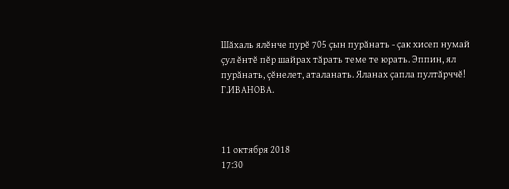Шăхаль ялĕнче пурĕ 705 çын пурăнать - çак хисеп нумай çул ĕнтĕ пĕр шайрах тăрать теме те юрать. Эппин, ял пурăнать, çĕнелет, аталанать. Яланах çапла пултăрччĕ!
Г.ИВАНОВА.



11 октября 2018
17:30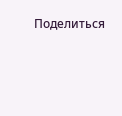Поделиться